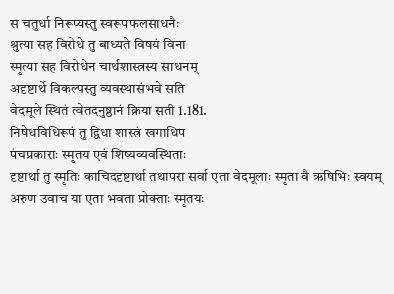स चतुर्धा निरूप्यस्तु स्वरूपफलसाधनैः
श्रुत्या सह विरोधे तु बाध्यते विषयं विना
स्मृत्या सह विरोधेन चार्थशास्त्रस्य साधनम्
अदृष्टार्थे विकल्पस्तु व्यवस्थासंभवे सति
वेदमूले स्थितं त्वेतदनुष्ठानं क्रिया सती 1.181.
निषेधविधिरूपं तु द्विधा शास्त्रं खगाधिप
पंचप्रकाराः स्मृतय एवं शिष्यव्यवस्थिताः
दृष्टार्था तु स्मृतिः काचिददृष्टार्था तथापरा सर्वा एता वेदमूलाः स्मृता वै ऋषिभिः स्वयम्
अरुण उवाच या एता भवता प्रोक्ताः स्मृतयः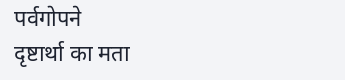पर्वगोपने
दृष्टार्था का मता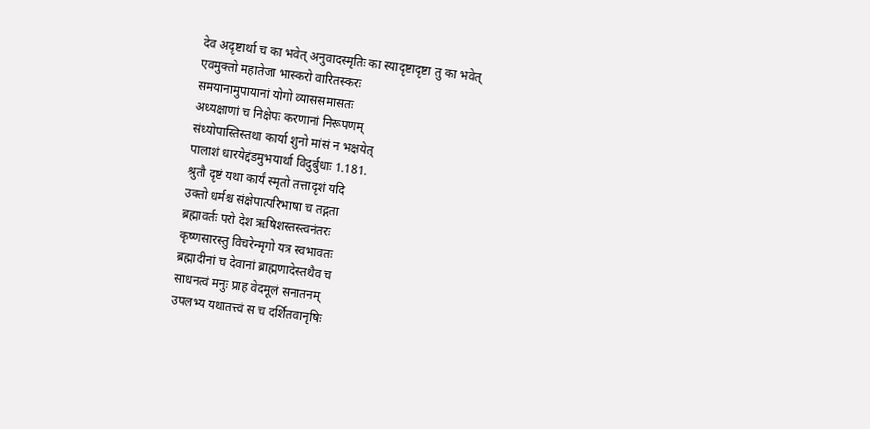देव अदृष्टार्था च का भवेत् अनुवादस्मृतिः का स्यादृष्टादृष्टा तु का भवेत्
एवमुक्तो महातेजा भास्करो वारितस्करः
समयानामुपायानां योगो व्याससमासतः
अध्यक्षाणां च निक्षेपः करणानां निरूपणम्
संध्योपास्तिस्तथा कार्या शुनो मांसं न भक्षयेत्
पालाशं धारयेद्दंडमुभयार्था विदुर्बुधाः 1.181.
श्रुतौ दृष्टं यथा कार्यं स्मृतो तत्तादृशं यदि
उक्तो धर्मश्च संक्षेपात्परिभाषा च तद्गता
ब्रह्मावर्तः परो देश ऋषिशस्तस्त्वनंतरः
कृष्णसारस्तु विचरेन्मृगो यत्र स्वभावतः
ब्रह्मादीनां च देवानां ब्राह्मणादेस्तथैव च
साधनत्वं मनुः प्राह वेदमूलं सनातनम्
उपलभ्य यथातत्त्वं स च दर्शितवानृषिः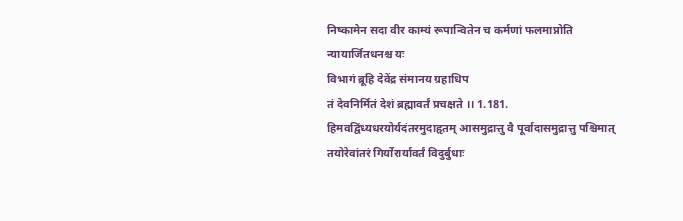निष्कामेन सदा वीर काम्यं रूपान्वितेन च कर्मणां फलमाप्नोति न्यायार्जितधनश्च यः
विभागं ब्रूहि देवेंद्र संमानय ग्रहाधिप
तं देवनिर्मितं देशं ब्रह्मावर्तं प्रचक्षते ।। 1.181.
हिमवद्विंध्यधरयोर्यदंतरमुदाहृतम् आसमुद्रात्तु वै पूर्वादासमुद्रात्तु पश्चिमात्
तयोरेवांतरं गिर्योरार्यावर्तं विदुर्बुधाः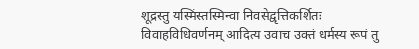शूद्रस्तु यस्मिंस्तस्मिन्वा निवसेद्वृत्तिकर्शितः
विवाहविधिवर्णनम् आदित्य उवाच उक्तं धर्मस्य रूपं तु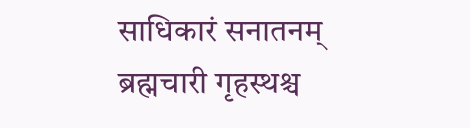साधिकारं सनातनम्
ब्रह्मचारी गृहस्थश्च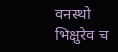वनस्थो भिक्षुरेव च